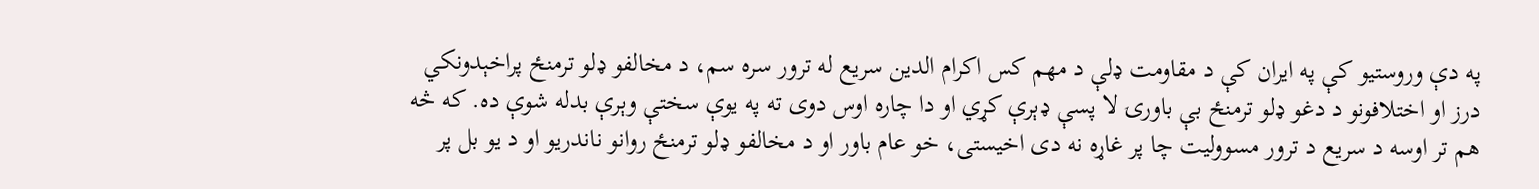په دې وروستیو کې په ایران کې د مقاومت ډلې د مهم کس اکرام الدین سریع له ترور سره سم، د مخالفو ډلو ترمنځ پراخېدونکي درز او اختلافونو د دغو ډلو ترمنځ بې باورۍ لا پسې ډېرې کړي او دا چاره اوس دوی ته په یوې سختې وېرې بدله شوې ده. که څه هم تر اوسه د سریع د ترور مسوولیت چا پر غاړه نه دی اخیستی، خو عام باور او د مخالفو ډلو ترمنځ روانو ناندریو او د یو بل پر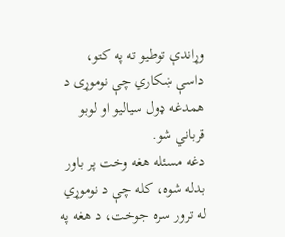وړاندې توطیو ته په کتو، داسې ښکاري چې نوموړی د همدغه ډول سیالیو او لوبو قرباني شو.
دغه مسئله هغه وخت پر باور بدله شوه، کله چې د نوموړي له ترور سره جوخت، د هغه په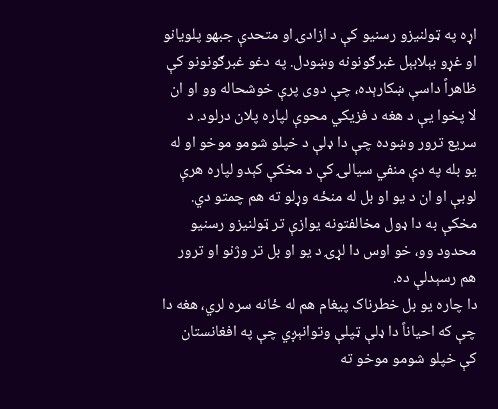اړه په ټولنیزو رسنیو کې د ازادۍ او متحدې جبهو پلویانو او غړو بېلابېل غبرګونونه وښودل. په دغو غبرګونونو کې ظاهراً داسې ښکارېده، چې دوی پرې خوشحاله وو او ان لا پخوا یې د هغه د فزیکي محوې لپاره پلان درلود. د سریع ترور وښوده چې دا ډلې د خپلو شومو موخو او له یو بله په دې منفي سیالۍ کې د مخکې کېدو لپاره هرې لوبې او ان د یو او بل له منځه وړلو ته هم چمتو دي. مخکې به دا ډول مخالفتونه یوازې تر ټولنیزو رسنیو محدود وو، خو اوس دا لړۍ د یو او بل تر وژنو او ترور هم رسېدلې ده.
دا چاره یو بل خطرناک پیغام هم له ځانه سره لري، هغه دا چې که احیاناً دا ډلې ټپلې وتوانېږي چې په افغانستان کې خپلو شومو موخو ته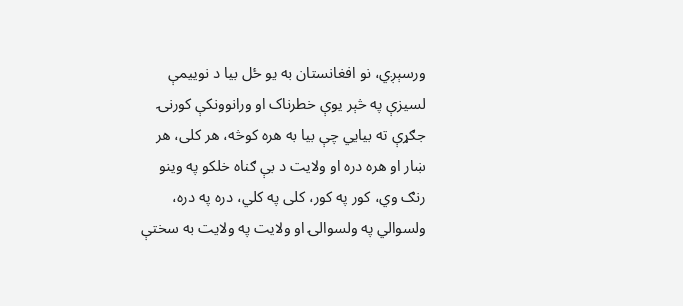ورسېږي، نو افغانستان به یو ځل بیا د نوییمې لسیزې په څېر یوې خطرناک او ورانوونکې کورنۍ جګړې ته بیایي چې بیا به هره کوڅه، هر کلی، هر ښار او هره دره او ولایت د بې ګناه خلکو په وینو رنګ وي، کور په کور، کلی په کلي، دره په دره، ولسوالي په ولسوالۍ او ولایت په ولایت به سختې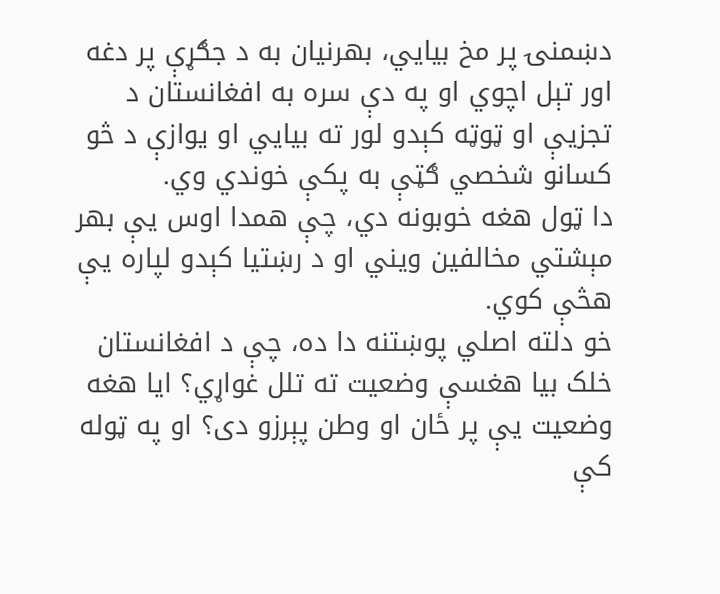دښمنۍ پر مخ بیايي، بهرنیان به د جګړې پر دغه اور تېل اچوي او په دې سره به افغانستان د تجزیې او ټوټه کېدو لور ته بیايي او یوازې د څو کسانو شخصي ګټې به پکې خوندي وي.
دا ټول هغه خوبونه دي، چې همدا اوس یې بهر مېشتي مخالفین ویني او د رښتیا کېدو لپاره یې هڅې کوي.
خو دلته اصلي پوښتنه دا ده، چې د افغانستان خلک بیا هغسې وضعیت ته تلل غواړي؟ ایا هغه وضعیت یې پر ځان او وطن پېرزو دی؟ او په ټوله کې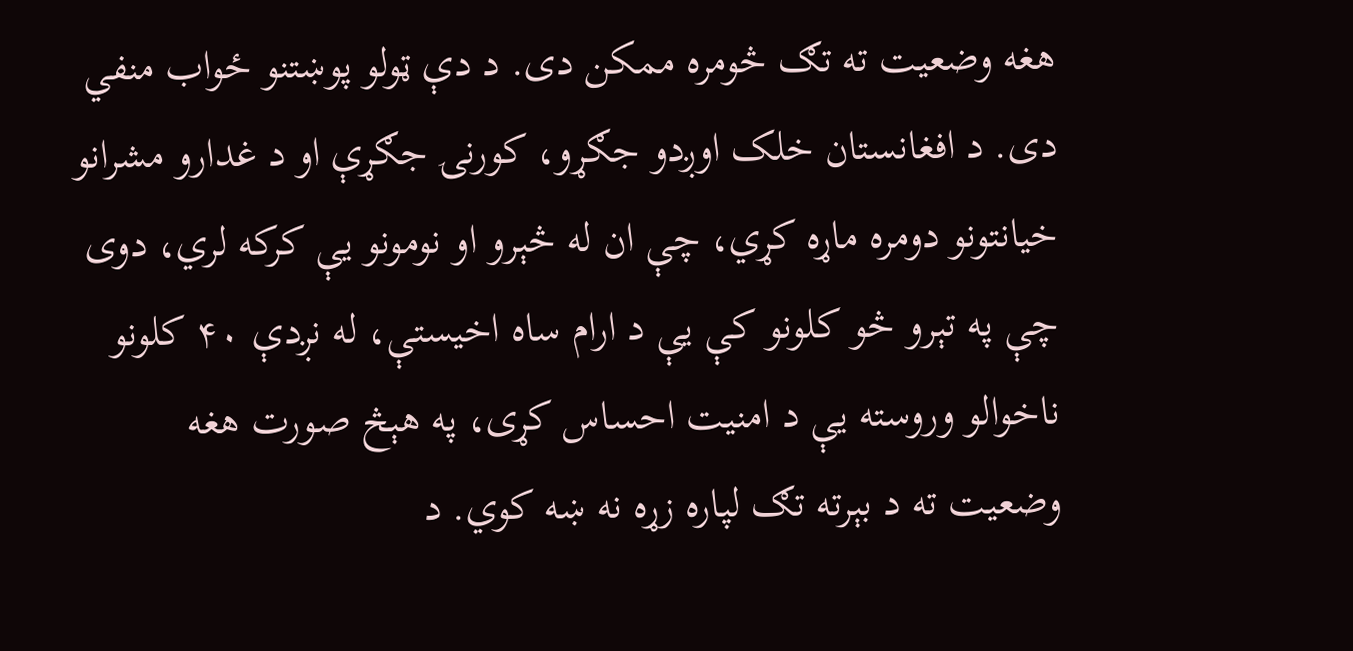هغه وضعیت ته تګ څومره ممکن دی. د دې ټولو پوښتنو ځواب منفي دی. د افغانستان خلک اوږدو جګړو، کورنۍ جګړې او د غدارو مشرانو خیانتونو دومره ماړه کړي، چې ان له څېرو او نومونو یې کرکه لري، دوی چې په تېرو څو کلونو کې یې د ارام ساه اخیستې، له نږدې ۴۰ کلونو ناخوالو وروسته یې د امنیت احساس کړی، په هېڅ صورت هغه وضعیت ته د بېرته تګ لپاره زړه نه ښه کوي. د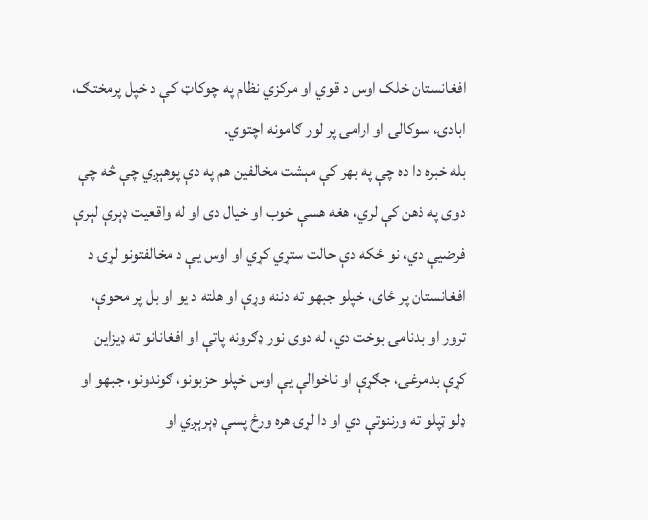افغانستان خلک اوس د قوي او مرکزي نظام په چوکاټ کې د خپل پرمختګ، ابادۍ، سوکالۍ او ارامۍ پر لور ګامونه اچتوي.
بله خبره دا ده چې په بهر کې مېشت مخالفین هم په دې پوهېږي چې څه چې دوی په ذهن کې لري، هغه هسې خوب او خیال دی او له واقعیت ډېرې لېرې فرضيې دي، نو ځکه دې حالت ستړي کړي او اوس یې د مخالفتونو لړۍ د افغانستان پر ځای، خپلو جبهو ته دننه وړې او هلته د یو او بل پر محوې، ترور او بدنامۍ بوخت دي، له دوی نور ډګرونه پاتې او افغانانو ته ډیزاین کړې بدمرغۍ، جګړې او ناخوالې یې اوس خپلو حزبونو، ګوندونو، جبهو او ډلو ټپلو ته ورننوتې دي او دا لړۍ هره ورځ پسې ډېرېږي او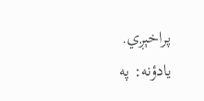پراخېږي.
یادؤنه: په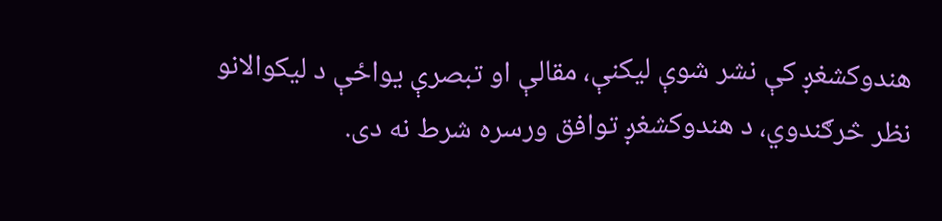هندوکشغږ کې نشر شوې لیکنې، مقالې او تبصرې یواځې د لیکوالانو نظر څرګندوي، د هندوکشغږ توافق ورسره شرط نه دی.